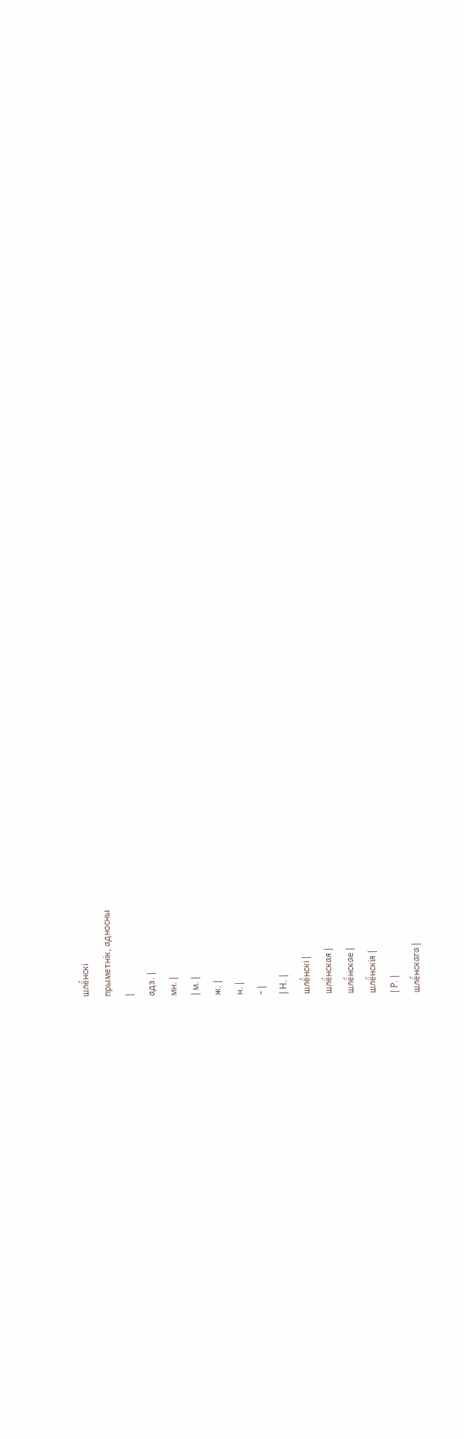шлё́нскі
прыметнік, адносны
|
адз. |
мн. |
| м. |
ж. |
н. |
- |
| Н. |
шлё́нскі |
шлё́нская |
шлё́нскае |
шлё́нскія |
| Р. |
шлё́нскага |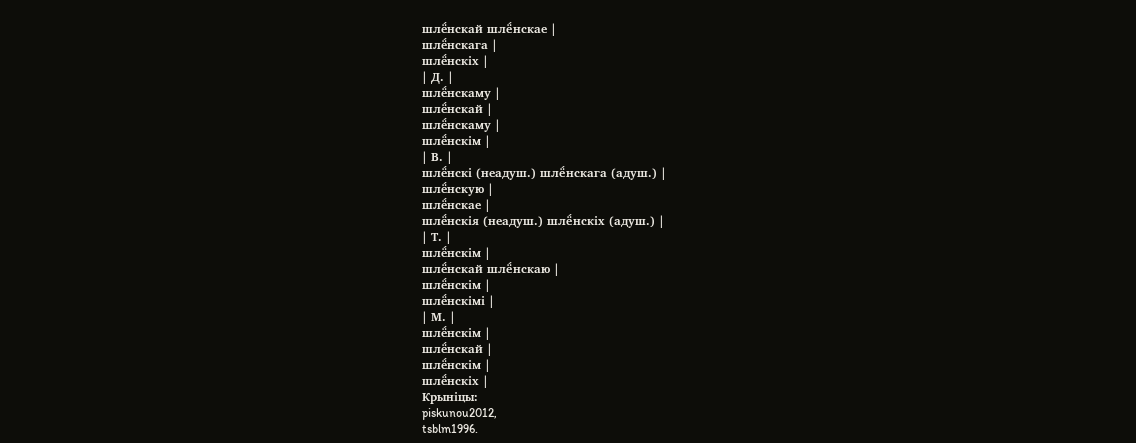шлё́нскай шлё́нскае |
шлё́нскага |
шлё́нскіх |
| Д. |
шлё́нскаму |
шлё́нскай |
шлё́нскаму |
шлё́нскім |
| В. |
шлё́нскі (неадуш.) шлё́нскага (адуш.) |
шлё́нскую |
шлё́нскае |
шлё́нскія (неадуш.) шлё́нскіх (адуш.) |
| Т. |
шлё́нскім |
шлё́нскай шлё́нскаю |
шлё́нскім |
шлё́нскімі |
| М. |
шлё́нскім |
шлё́нскай |
шлё́нскім |
шлё́нскіх |
Крыніцы:
piskunou2012,
tsblm1996.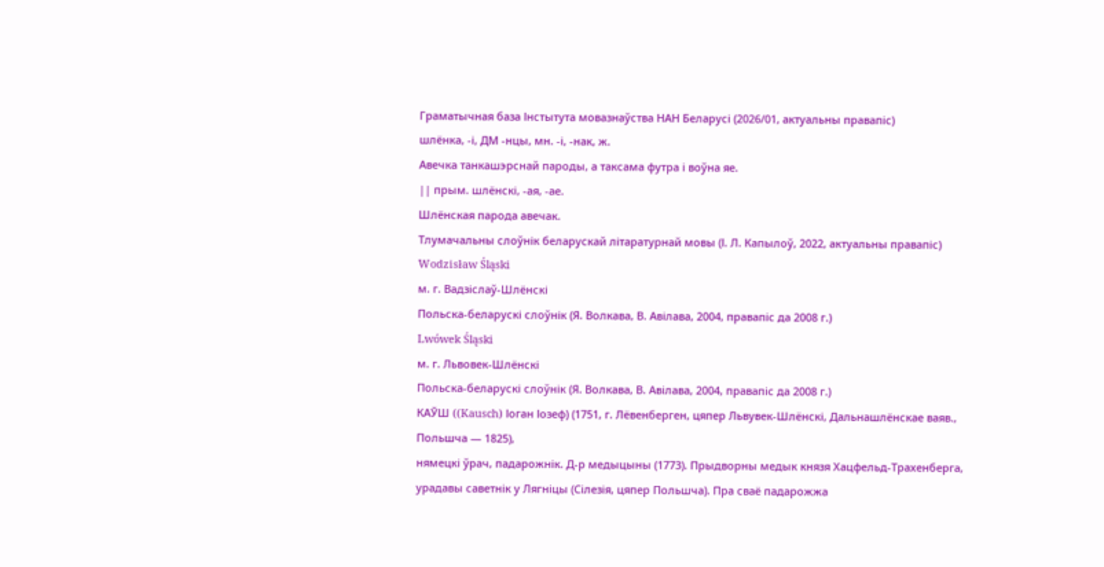Граматычная база Інстытута мовазнаўства НАН Беларусі (2026/01, актуальны правапіс)
шлёнка, -і, ДМ -нцы, мн. -і, -нак, ж.
Авечка танкашэрснай пароды, а таксама футра і воўна яе.
|| прым. шлёнскі, -ая, -ае.
Шлёнская парода авечак.
Тлумачальны слоўнік беларускай літаратурнай мовы (І. Л. Капылоў, 2022, актуальны правапіс)
Wodzisław Śląski
м. г. Вадзіслаў-Шлёнскі
Польска-беларускі слоўнік (Я. Волкава, В. Авілава, 2004, правапіс да 2008 г.)
Lwówek Śląski
м. г. Львовек-Шлёнскі
Польска-беларускі слоўнік (Я. Волкава, В. Авілава, 2004, правапіс да 2008 г.)
КАЎШ ((Kausch) Іоган Іозеф) (1751, г. Лёвенберген, цяпер Львувек-Шлёнскі, Дальнашлёнскае ваяв., Польшча — 1825),
нямецкі ўрач, падарожнік. Д-р медыцыны (1773). Прыдворны медык князя Хацфельд-Трахенберга, урадавы саветнік у Лягніцы (Сілезія, цяпер Польшча). Пра сваё падарожжа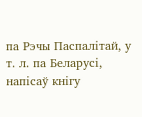па Рэчы Паспалітай, у т. л. па Беларусі, напісаў кнігу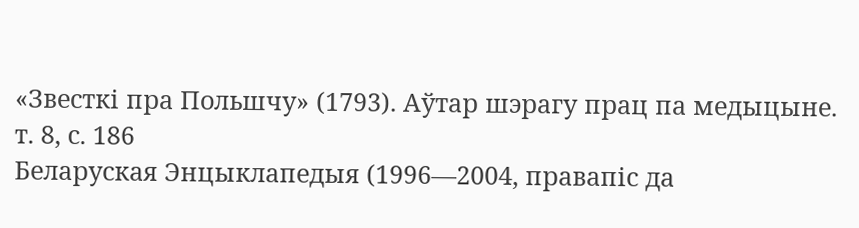«Звесткі пра Польшчу» (1793). Аўтар шэрагу прац па медыцыне.
т. 8, с. 186
Беларуская Энцыклапедыя (1996—2004, правапіс да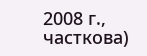2008 г., часткова)